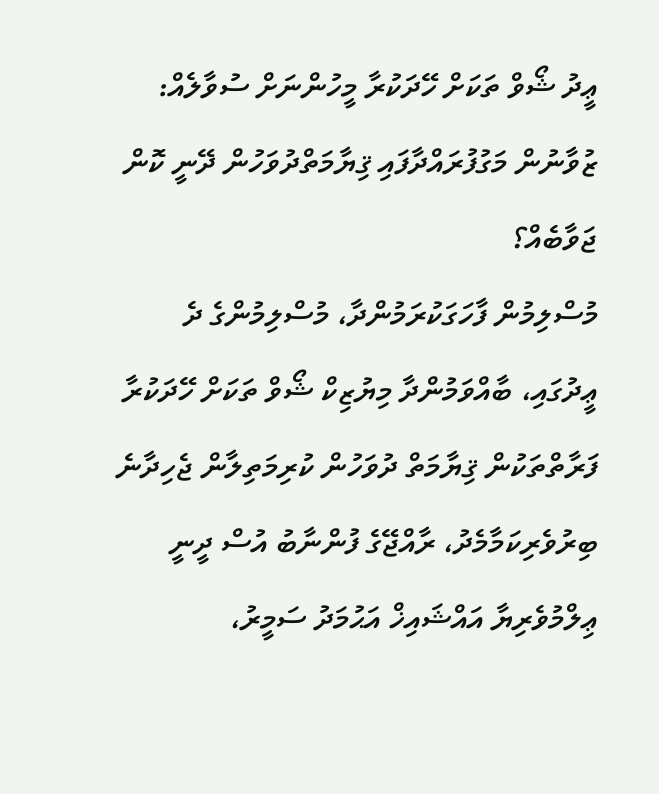ޢީދު ޝޯވް ތަކަށް ހޭދަކުރާ މީހުންނަށް ސުވާލެއް: ޒުވާނުން މަގުފުރައްދާފައި ޤިޔާމަތްދުވަހުން ދޭނީ ކޮން ޖަވާބެއް؟
މުސްލިމުން ފާހަގަކުރަމުންދާ، މުސްލިމުންގެ ދެ ޢީދުގައި، ބާއްވަމުންދާ މިޔުޒިކް ޝޯވް ތަކަށް ހޭދަކުރާ ފަރާތްތަކުން ޤިޔާމަތް ދުވަހުން ކުރިމަތިލާން ޖެހިދާނެ ބިރުވެރިކަމާމެދު، ރާއްޖޭގެ ފުންނާބު އުސް ދީނީ ޢިލްމުވެރިޔާ އައްޝައިޚް އަޙުމަދު ސަމީރު،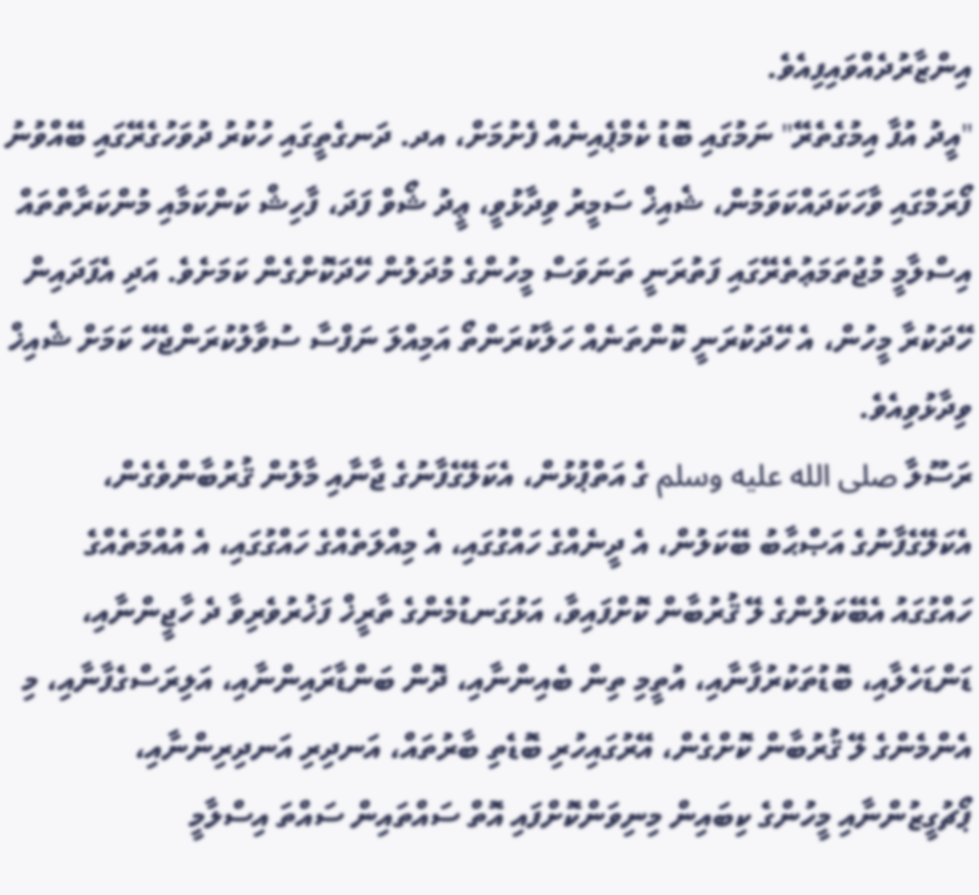އިންޒާރުދެއްވައިފިއެވެ.
"އީދު އުފާ އިމުގެތެރޭ" ނަމުގައި ބޮޑު ކެމްޕެއިނެއް ފެށުމަށް، އދ. ދަނގެތީގައި ހުކުރު ދުވަހުގެރޭގައި ބޭއްވުނު ފޯރަމްގައި ވާހަކަދައްކަވަމުން، ޝެއިޚް ސަމީރު ވިދާޅުވީ، ޢީދު ޝޯވް ފަދަ، ފާހިޝް ކަންކަމާއި މުންކަރާތްތައް އިސްލާމީ މުޖުތަމަޢުތެރޭގައި ފަތުރަނީ ތަނަވަސް މީހުންގެ މުދަލުން ހޭދަކޮށްގެން ކަމަށެވެ. އަދި އެފަދައިން ހޭދަކުރާ މީހުން، އެ ހޭދަކުރަނީ ކޮންތަނެއް ހަލާކުރަންތޯ އަމިއްލަ ނަފްސާ ސުވާލުކުރަންޖެހޭ ކަމަށް ޝެއިޚް ވިދާޅުވިއެވެ.
ރަސޫލާ صلى الله عليه وسلم ގެ އަތްޕުޅުން، އެކަލޭގެފާނުގެ ޖާނާއި މާލުން ޤުރުބާންވެގެން، އެކަލޭގެފާނުގެ އަޞްޙާބު ބޭކަލުން، އެ ދީނެއްގެ ހައްގުގައި، އެ މިއްލަތެއްގެ ހައްގުގައި، އެ އުއްމަތެއްގެ ހައްގުގައު އެބޭކަލުންގެ ލޭ ޤުރުބާން ކޮށްފައިވާ، އަޅުގަނޑުމެންގެ ތާރީޚް ފަޚުރުވެރިވާ ދެ ހާޖީންނާއި، ޑަންޑަހެލާއި، ބޮޑުތަކުރުފާނާއި، އުތީމި ތިން ބެއިންނާއި، ދޮން ބަންޑާރައިންނާއި، އަލިރަސްގެފާނާއި، މި އެންމެންގެ ލޭ ޤުރުބާން ކޮށްގެން، އޭރުގައިހުރި ބޮޑެތި ބާރުތައް، އަނދިރި އަނދިރިންނާއި، ޕޯޗުގީޒުންނާއި މީހުންގެ ކިބައިން މިނިވަންކޮށްފައި އޮތް ސައްތައިން ސައްތަ އިސްލާމީ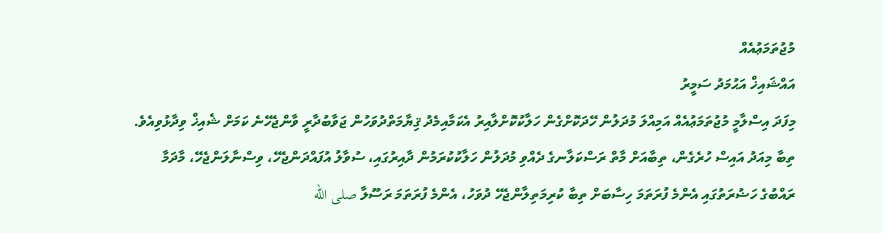މުޖުތަމަޢުއެއް
އައްޝައިޚް އަޙުމަދު ސަމީރު
މިފަދަ އިސްލާމީ މުޖުތަމަޢުއެއް އަމިއްލަ މުދަލުން ހޭދަކޮށްގެން ހަލާކުކޮށްލާއިރު އެކަމާއިމެދު ޤިޔާމަތްދުވަހުން ޖަވާބުދާރީ ވާންޖެހޭނެ ކަމަށް ޝެއިޚް ވިދާޅުވިއެވެ.
ތިބާ މިއަދު އައިސް ހުރެގެން، ތިބާއަށް މާތް ރަސްކަލާނގެ ދެއްވި މުދަލުން ހަލާކުކުރަމުން ދާއިރުގައި، ސުވާލު އުފައްދަންޖެހޭ، ވިސްނާލަންޖެހޭ، މާދަމާ ރައްބުގެ ހަޟުރަތުގައި އެންމެ ފުރަތަމަ ހިސާބަށް ތިބާ ކުރިމަތިލާންޖެހޭ ދުވަހު، އެންމެ ފުރަތަމަ ރަސޫލާ صلى الله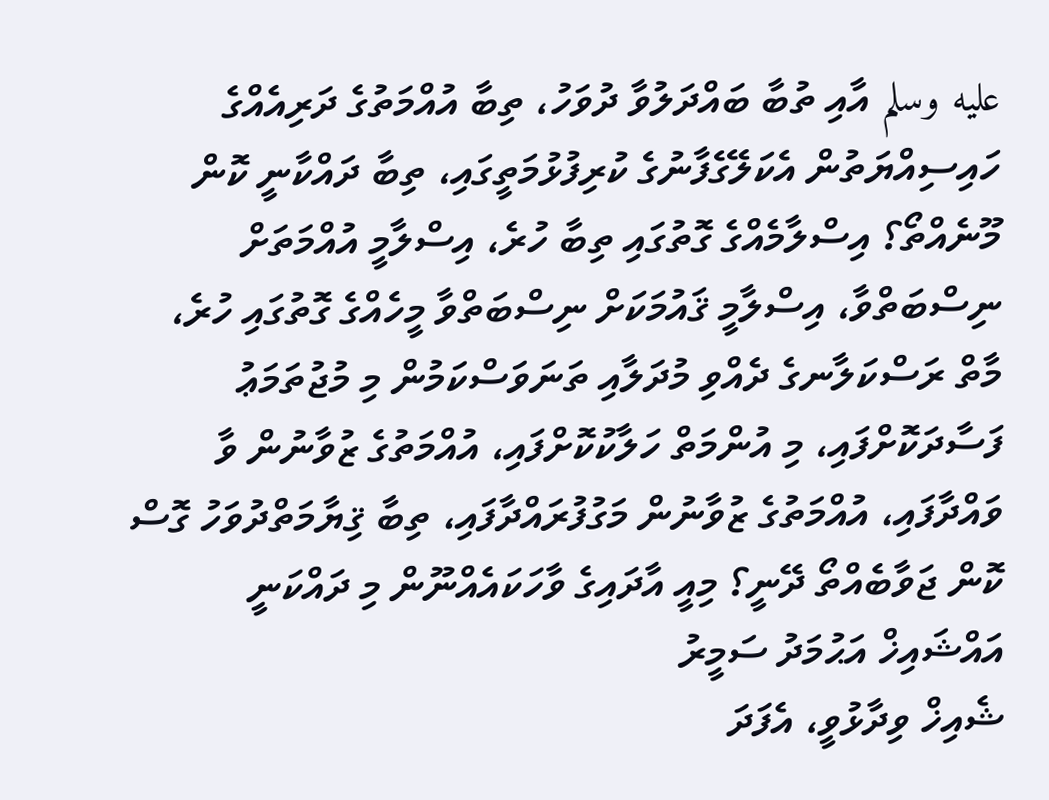عليه وسلم އާއި ތުބާ ބައްދަލުވާ ދުވަހު، ތިބާ އުއްމަތުގެ ދަރިއެއްގެ ހައިސިއްޔަތުން އެކަލޭގެފާނުގެ ކުރިފުޅުމަތީގައި، ތިބާ ދައްކާނީ ކޮން މޫނެއްތޯ؟ އިސްލާމެއްގެ ގޮތުގައި ތިބާ ހުރެ، އިސްލާމީ އުއްމަތަށް ނިސްބަތްވާ، އިސްލާމީ ޤައުމަކަށް ނިސްބަތްވާ މީހެއްގެ ގޮތުގައި ހުރެ، މާތް ރަސްކަލާނގެ ދެއްވި މުދަލާއި ތަނަވަސްކަމުން މި މުޖުތަމަޢު ފަސާދަކޮށްފައި، މި އުންމަތް ހަލާކުކޮށްފައި، އުއްމަތުގެ ޒުވާނުން ވާ ވައްދާފައި، އުއްމަތުގެ ޒުވާނުން މަގުފުރައްދާފައި، ތިބާ ޤިޔާމަތްދުވަހު ގޮސް ކޮން ޖަވާބެއްތޯ ދޭނީ؟ މިއީ އާދައިގެ ވާހަކައެއްނޫން މި ދައްކަނީ
އައްޝައިޚް އަޙުމަދު ސަމީރު
ޝެއިޚް ވިދާޅުވީ، އެފަދަ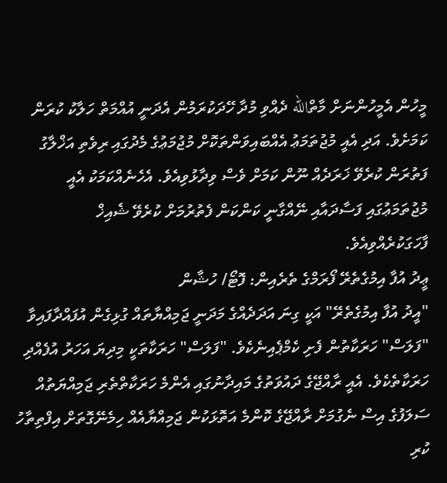މީހުން އެމީހުންނަށް މާތްالله ދެއްވި މުދާ ހޭދަކުރަމުން އެދަނީ އުއްމަތް ހަލާކު ކުރަން ކަމަށެވެ. އަދި އެއީ މުޖުތަމަޢު އެއްބައިވަންތަކޮށް މުޖުމަޢުގެ މެދުގައި ރިވެތި އަޚްލާގު ފަތުރަން ކުރެވޭ ޚަރަދެއް ނޫން ކަމަށް ވެސް ވިދާޅުވިއެވެ. އެހެނެއްކަމަކު އެއީ މުޖުތަމަޢުގައި ފަސާދައާއި ނޭއްގާނީ ކަންކަން ފެތުރުމަށް ކުރެވޭ ޝެއިޚް ފާހަގަކުރެއްވިއެވެ.
ޢީދު އުފާ އިމުގެތެރޭ ފޯރަމްގެ ތެރެއިން: ފޮޓޯ/ ހުޝާން
"އީދު އުފާ އިމުގެތެރޭ" އަކީ ގިނަ އަދަދެއްގެ މަދަނީ ޖަމިއްޔާތައް ގުޅިގެން އުފައްދާފައިވާ "ފަލަސް" ހަރަކާތުން ފެށި ކެމްޕެއިނެކެވެ. "ފަލަސް" ހަރަކާތަކީ މިދިޔަ އަހަރު އުފެއްދި ހަރަކާތެކެވެ. އެއީ ރާއްޖޭގެ ދައުވަތުގެ މައިދާނުގައި އެންމެ ހަރަކާތްތެރި ޖަމިއްޔަތުއް ސަލަފުގެ އިސް ނެގުމަށް ރާއްޖޭގެ ކޮންމެ އަތޮޅަކުން ޖަމިއްޔާއެއް ހިމެނޭގޮތަށް އިފްތިތާހު ކުރި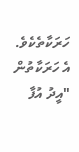ހަރަކާތެކެވެ.
އެ ހަރަކާތުން "އީދު އުފާ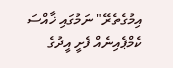އިމުގެތެރޭ" ނަމުގައި ޚާއްސަ ކެމްޕެއިނެއް ފެށީ އީދުގެ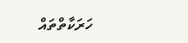ހަރަކާތްތައް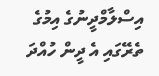އިސްލާމްދީނުގެ އިމުގެ ތެރޭގައި އެ ދީން ހުއްދަ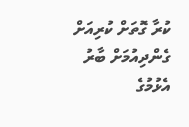ކުރާ ގޮތަށް ކުރިއަށް ގެންދިއުމަށް ބާރު އެޅުމުގެ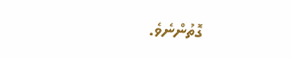ގޮތުންނެވެ.